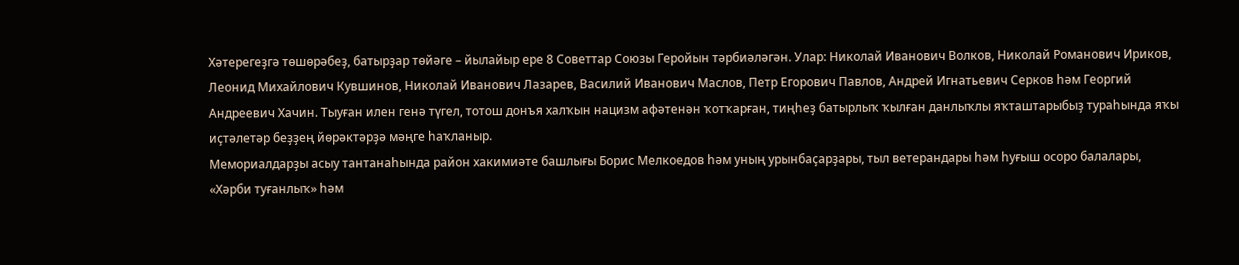Хәтерегеҙгә төшөрәбеҙ, батырҙар төйәге – йылайыр ере 8 Советтар Союзы Геройын тәрбиәләгән. Улар: Николай Иванович Волков, Николай Романович Ириков, Леонид Михайлович Кувшинов, Николай Иванович Лазарев, Василий Иванович Маслов, Петр Егорович Павлов, Андрей Игнатьевич Серков һәм Георгий Андреевич Хачин. Тыуған илен генә түгел, тотош донъя халҡын нацизм афәтенән ҡотҡарған, тиңһеҙ батырлыҡ ҡылған данлыҡлы яҡташтарыбыҙ тураһында яҡы иҫтәлетәр беҙҙең йөрәктәрҙә мәңге һаҡланыр.
Мемориалдарҙы асыу тантанаһында район хакимиәте башлығы Борис Мелкоедов һәм уның урынбаҫарҙары, тыл ветерандары һәм һуғыш осоро балалары, «Хәрби туғанлыҡ» һәм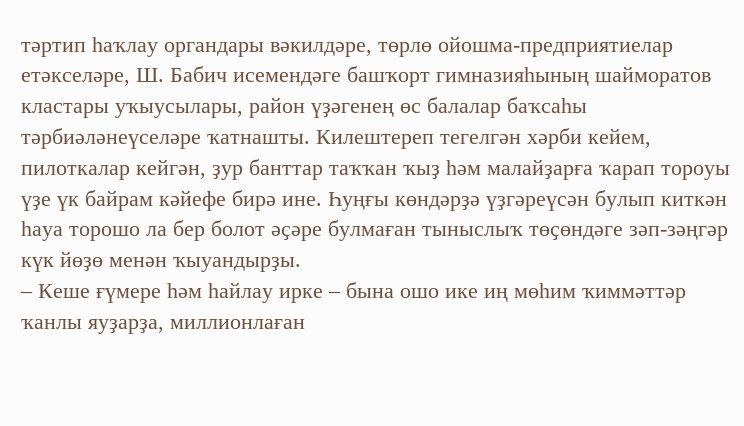тәртип һаҡлау органдары вәкилдәре, төрлө ойошма-предприятиелар етәкселәре, Ш. Бабич исемендәге башҡорт гимназияһының шайморатов кластары уҡыусылары, район үҙәгенең өс балалар баҡсаһы тәрбиәләнеүселәре ҡатнашты. Килештереп тегелгән хәрби кейем, пилоткалар кейгән, ҙур банттар таҡҡан ҡыҙ һәм малайҙарға ҡарап тороуы үҙе үк байрам кәйефе бирә ине. Һуңғы көндәрҙә үҙгәреүсән булып киткән һауа торошо ла бер болот әҫәре булмаған тыныслыҡ төҫөндәге зәп-зәңгәр күк йөҙө менән ҡыуандырҙы.
– Кеше ғүмере һәм һайлау ирке – бына ошо ике иң мөһим ҡиммәттәр ҡанлы яуҙарҙа, миллионлаған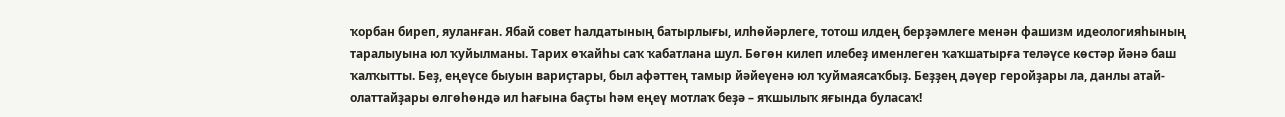ҡорбан биреп, яуланған. Ябай совет һалдатының батырлығы, илһөйәрлеге, тотош илдең берҙәмлеге менән фашизм идеологияһының таралыуына юл ҡуйылманы. Тарих өҡайһы саҡ ҡабатлана шул. Бөгөн килеп илебеҙ именлеген ҡаҡшатырға теләүсе көстәр йәнә баш ҡалҡытты. Беҙ, еңеүсе быуын вариҫтары, был афәттең тамыр йәйеүенә юл ҡуймаясаҡбыҙ. Беҙҙең дәүер геройҙары ла, данлы атай-олаттайҙары өлгөһөндә ил һағына баҫты һәм еңеү мотлаҡ беҙә – яҡшылыҡ яғында буласаҡ!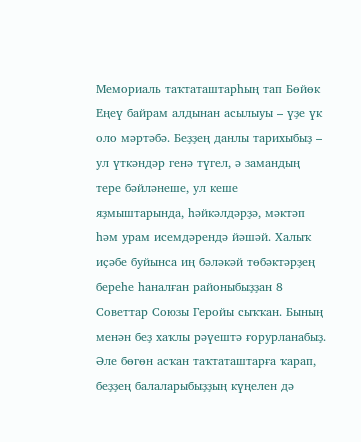Мемориаль таҡтаташтарһың тап Бөйөк Еңеү байрам алдынан асылыуы – үҙе үк оло мәртәбә. Беҙҙең данлы тарихыбыҙ – ул үткәндәр генә түгел, ә замандың тере бәйләнеше, ул кеше яҙмыштарында, һәйкәлдәрҙә, мәктәп һәм урам исемдәрендә йәшәй. Халыҡ иҫәбе буйынса иң бәләкәй төбәктәрҙең береһе һаналған районыбыҙҙан 8 Советтар Союзы Геройы сыҡҡан. Бының менән беҙ хаҡлы рәүештә ғорурланабыҙ. Әле бөгөн асҡан таҡтаташтарға ҡарап, беҙҙең балаларыбыҙҙың күңелен дә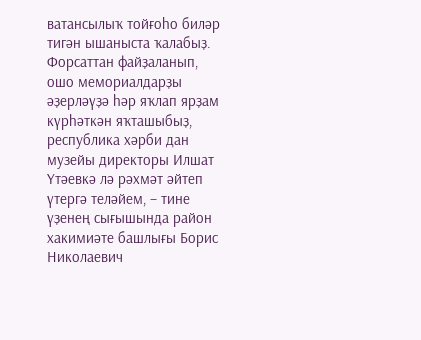ватансылыҡ тойғоһо биләр тигән ышаныста ҡалабыҙ.
Форсаттан файҙаланып, ошо мемориалдарҙы әҙерләүҙә һәр яҡлап ярҙам күрһәткән яҡташыбыҙ, республика хәрби дан музейы директоры Илшат Үтәевкә лә рәхмәт әйтеп үтергә теләйем, – тине үҙенең сығышында район хакимиәте башлығы Борис
Николаевич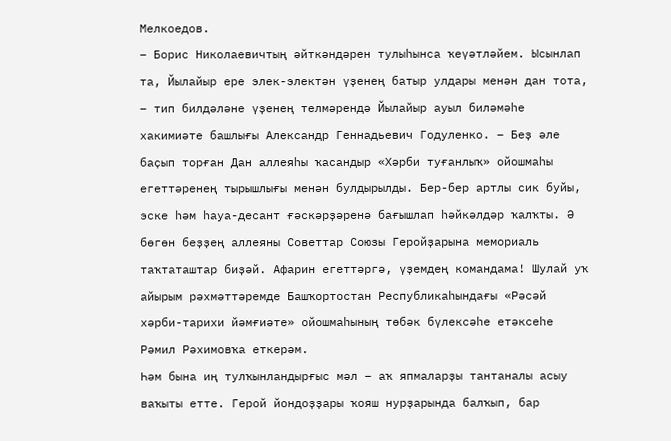Мелкоедов.
– Борис Николаевичтың әйткәндәрен тулыһынса ҡеүәтләйем. Ысынлап та, Йылайыр ере элек-электән үҙенең батыр улдары менән дан тота, – тип билдәләне үҙенең телмәрендә Йылайыр ауыл биләмәһе хакимиәте башлығы Александр Геннадьевич Годуленко. – Беҙ әле баҫып торған Дан аллеяһы ҡасандыр «Хәрби туғанлыҡ» ойошмаһы егеттәренең тырышлығы менән булдырылды. Бер-бер артлы сик буйы, эске һәм һауа-десант ғәскәрҙәренә бағышлап һәйкәлдәр ҡалҡты. Ә бөгөн беҙҙең аллеяны Советтар Союзы Геройҙарына мемориаль таҡтаташтар биҙәй. Афарин егеттәргә, үҙемдең командама! Шулай уҡ айырым рәхмәттәремде Башҡортостан Республикаһындағы «Рәсәй хәрби-тарихи йәмғиәте» ойошмаһының төбәк бүлексәһе етәксеһе Рәмил Рәхимовҡа еткерәм.
Һәм бына иң тулҡынландырғыс мәл – аҡ япмаларҙы тантаналы асыу ваҡыты етте. Герой йондоҙҙары ҡояш нурҙарында балҡып, бар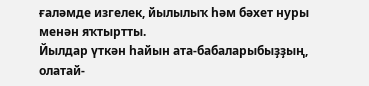ғаләмде изгелек, йылылыҡ һәм бәхет нуры менән яҡтыртты.
Йылдар үткән һайын ата-бабаларыбыҙҙың, олатай-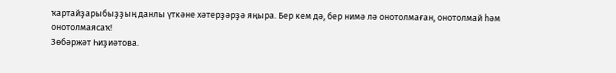ҡартайҙарыбыҙҙың данлы үткәне хәтерҙәрҙә яңыра. Бер кем дә, бер нимә лә онотолмаған, онотолмай һәм онотолмаясаҡ!
Зөбәржәт Һиҙиәтова.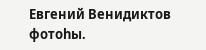Евгений Венидиктов фотоһы.